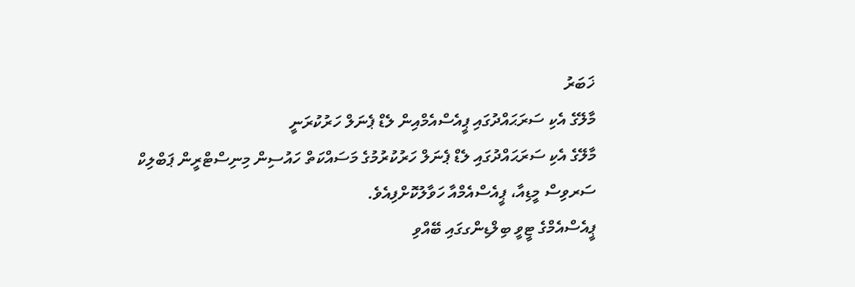ޚަބަރު
މާލޭގެ އެކި ސަރަޙައްދުގައި ޕީއެސްއެމްއިން ލެޑް ޕެނަލް ހަރުކުރަނީ
މާލޭގެ އެކި ސަރަޙައްދުގައި ލެޑް ޕެނަލް ހަރުކުރުމުގެ މަސައްކަތް ހައުސިން މިނިސްޓްރީން ޕަބްލިކް ސަރވިސް މީޑިއާ، ޕީއެސްއެމްއާ ހަވާލުކޮށްފިއެވެ.
ޕީއެސްއެމްގެ ޓީވީ ބިލްޑިންގގައި ބޭއްވި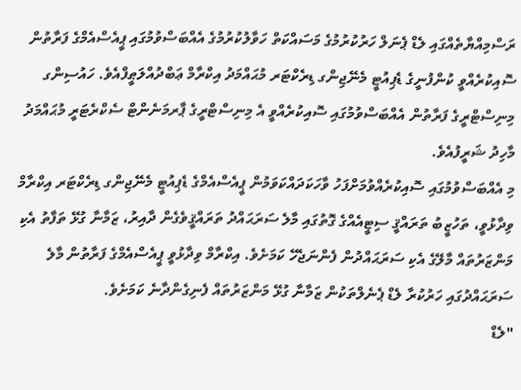ރަސްމިއްޔާތެއްގައި ލެޑް ޕެނަލް ހަރުކުރުމުގެ މަސައްކަތް ހަވާލުކުރުމުގެ އެއްބަސްވުމުގައި ޕީއެސްއެމްގެ ފަރާތުން ސޮއިކުރެއްވީ ކުންފުނީގެ ޑެޕިއުޓީ މެނޭޖިންގ ޑިރެކްޓަރ މުޙައްމަދު އިކްރާމް ޢަބްދުއްލަޠީފްއެވެ. ހައުސިންގ މިނިސްޓްރީގެ ފަރާތުން އެއްބަސްވުމުގައި ސޮއިކުރެއްވީ އެ މިނިސްޓްރީގެ ޕާރމަނެންޓް ސެކްރެޓަރީ މުޙައްމަދު މާހިދު ޝަރީފުއެވެ.
މި އެއްބަސްވުމުގައި ސޮއިކުރެއްވުމަށްފަހު ވާހަކަދައްކަވަމުން ޕީއެސްއެމްގެ ޑެޕިއުޓީ މެނޭޖިންގ ޑިރެކްޓަރ އިކްރާމް ވިދާޅުވީ، ތަހުޒީބު ތަރައްޤީ ސިޓީއެއްގެ ގޮތުގައި މާލެ ސަރަޙައްދު ތަރައްޤީވެގެން ދާއިރު، ޒަމާނާ ގުޅޭ ތަފާތު އެކި މަންޒަރުތައް މާލޭގެ އެކި ސަރަޙައްދުން ފެންނަޖެހޭ ކަމަށެވެ. އިކްރާމް ވިދާޅުވީ ޕީއެސްއެމްގެ ފަރާތުން މާލެ ސަރަޙައްދުގައި ހަރުކުރާ ލެޑް ޕެނެލްތަކުން ޒަމާނާ ގުޅޭ މަންޒަރުތައް ފެނިގެންދާނެ ކަމަށެވެ.
"ލެޑް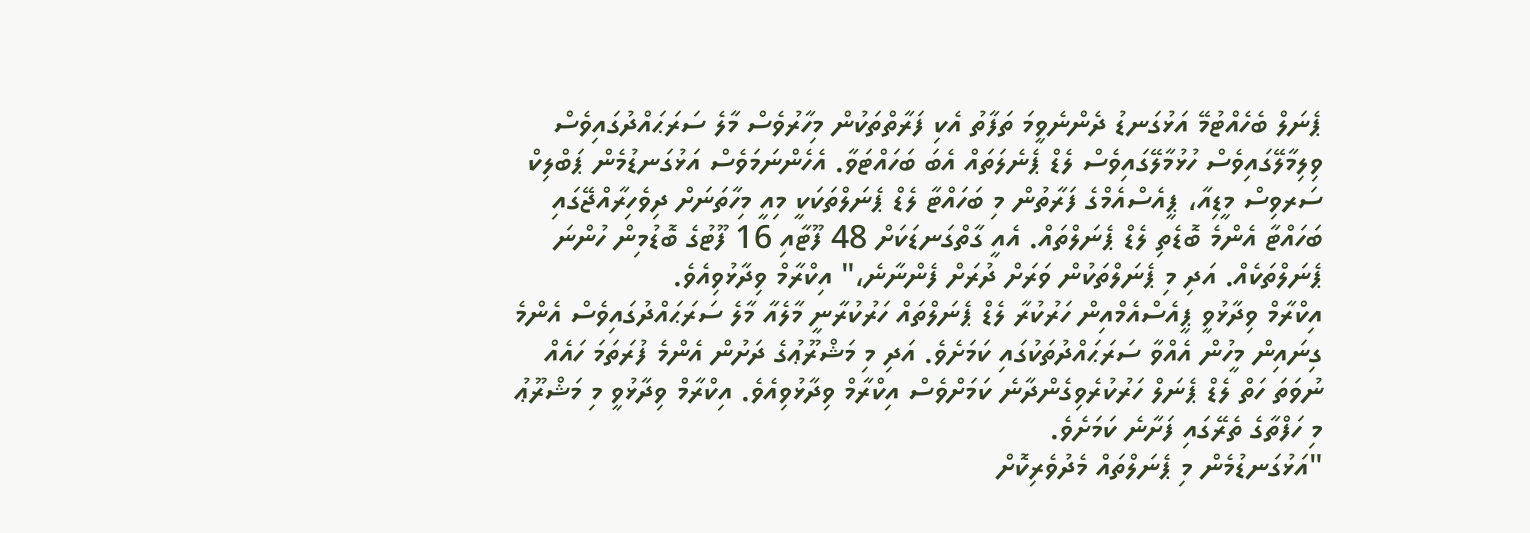ޕެނަލް ބެހެއްޓުމޭ އަޅުގަނޑު ދެންނެވީމަ ތަފާތު އެކި ފަރާތްތަކުން މިހާރުވެސް މާލެ ސަރަޙައްދުގައިވެސް ވިލިމާލޭގައިވެސް ހުޅުމާލޭގައިވެސް ލެޑް ޕެނެލަތައް އެބަ ބަހައްޓަވާ. އެހެންނަމަވެސް އަޅުގަނޑުމެން ޕަބްލިކް ސަރވިސް މީޑިއާ، ޕީއެސްއެމްގެ ފަރާތުން މި ބަހައްޓާ ލެޑް ޕެނަލްތަކަކީ މިއީ މިހާތަނަށް ދިވެހިރާއްޖޭގައި ބަހައްޓާ އެންމެ ބޮޑެތި ލެޑް ޕެނަލްތައް. އެއީ ގާތްގަނޑަކަށް 48 ފޫޓާއި 16 ފޫޓުގެ ބޮޑުމިން ހުންނަ ޕެނަލްތަކެއް. އަދި މި ޕެނަލްތަކުން ވަރަށް ދުރަށް ފެންނާނެ،" އިކްރާމް ވިދާޅުވިއެވެ.
އިކްރާމް ވިދާޅުވީ ޕީއެސްއެމްއިން ހަރުކުރާ ލެޑް ޕެނަލްތައް ހަރުކުރާނީ މާލެއާ މާލެ ސަރަޙައްދުގައިވެސް އެންމެ ގިނައިން މީހުން އެއްވާ ސަރަޙައްދުތަކުގައި ކަމަށެވެ. އަދި މި މަޝްރޫޢުގެ ދަށުން އެންމެ ފުރަތަމަ ހައެއް ނުވަތަ ހަތް ލެޑް ޕެނަލް ހަރުކުރެވިގެންދާނެ ކަމަށްވެސް އިކްރާމް ވިދާޅުވިއެވެ. އިކްރާމް ވިދާޅުވީ މި މަޝްރޫޢު މި ހަފްތާގެ ތެރޭގައި ފަށާނެ ކަމަށެވެ.
"އަޅުގަނޑުމެން މި ޕެނަލްތައް މެދުވެރިކޮށް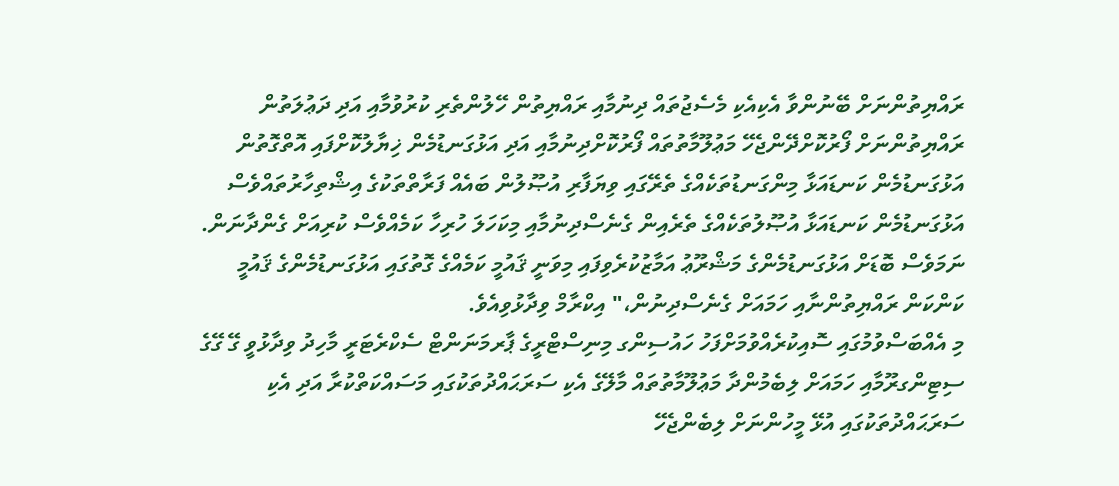ރައްޔިތުންނަށް ބޭނުންވާ އެކިއެކި މެސެޖުތައް ދިނުމާއި ރައްޔިތުން ހޭލުންތެރި ކުރުވުމާއި އަދި ދަޢުލަތުން ރައްޔިތުންނަށް ފޯރުކޮށްދޭންޖެހޭ މަޢުލޫމާތުތައް ފޯރުކޮށްދިނުމާއި އަދި އަޅުގަނޑުމެން ޚިޔާލުކޮށްފައި އޮތްގޮތުން އަޅުގަނޑުމެން ކަނޑައަޅާ މިންގަނޑުތަކެއްގެ ތެރޭގައި ވިޔަފާރި އުޞޫލުން ބައެއް ފަރާތްތަކުގެ އިޝްތިހާރުތައްވެސް އަޅުގަނޑުމެން ކަނޑައަޅާ އުޞޫލުތަކެއްގެ ތެރެއިން ގެނެސްދިނުމާއި މިކަހަލަ ހުރިހާ ކަމެއްވެސް ކުރިއަށް ގެންދާނަން. ނަމަވެސް ބޮޑަށް އަޅުގަނޑުމެންގެ މަޝްރޫޢު އަމާޒުކުރެވިފައި މިވަނީ ޤައުމީ ކަމެއްގެ ގޮތުގައި އަޅުގަނޑުމެންގެ ޤައުމީ ކަންކަން ރައްޔިތުންނާއި ހަމައަށް ގެނެސްދިނުން،" އިކްރާމް ވިދާޅުވިއެވެ.
މި އެއްބަސްވުމުގައި ސޮއިކުރެއްވުމަށްފަހު ހައުސިންގ މިނިސްޓްރީގެ ޕާރމަނަންޓް ސެކްރެޓަރީ މާހިދު ވިދާޅުވީ ގޭ ގޭގެ ސިޓިންގރޫމާއި ހަމައަށް ލިބެމުންދާ މަޢުލޫމާތުތައް މާލޭގެ އެކި ސަރަޙައްދުތަކުގައި މަސައްކަތްކުރާ އަދި އެކި ސަރަޙައްދުތަކުގައި އުޅޭ މީހުންނަށް ލިބެންޖެހޭ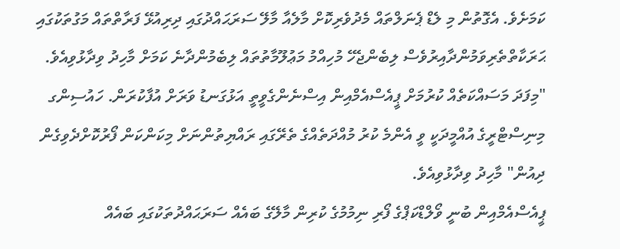ކަމަށެވެ. އެގޮތުން މި ލެޑް ޕެނަލްތައް މެދުވެރިކޮށް މާލެއާ މާލޭ ސަރަޙައްދުގައި ދިރިއުޅޭ ފަރާތްތައް މަގުތަކުގައި ޙަރަކާތްތެރިވަމުންދާއިރުވެސް ލިބެންޖެހޭ މުހިއްމު މަޢުލޫމާތުތައް ލިބެމުންދާނެ ކަމަށް މާހިދު ވިދާޅުވިއެވެ.
"މިފަދަ މަސައްކަތެއް ކުރުމަށް ޕީއެސްއެމްއިން އިސްނެންގެވީތީ އަޅުގަނޑު ވަރަށް އުފާކުރަން. ހައުސިންގ މިނިސްޓްރީގެ އުއްމީދަކީ ވީ އެންމެ ކުރު މުއްދަތެއްގެ ތެރޭގައި ރައްޔިތުންނަށް މިކަންކަން ފޯރުކޮށްދެވިގެން ދިއުން" މާހިދު ވިދާޅުވިއެވެ.
ޕީއެސްއެމްއިން ބުނީ ވޯލްޑްކަޕްގެ ފޯރި ނިމުމުގެ ކުރިން މާލޭގެ ބައެއް ސަރަޙައްދުތަކުގައި ބައެއް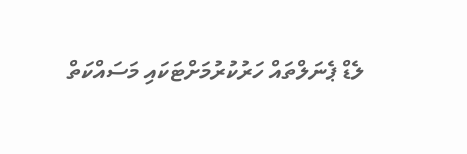ލެޑް ޕެނަލްތައް ހަރުކުރުމަށްޓަކައި މަސައްކަތް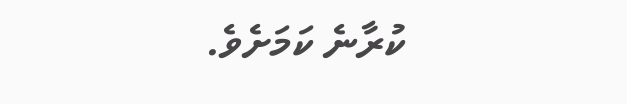ކުރާނެ ކަމަށެވެ.